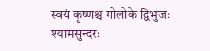स्वयं कृष्णश्च गोलोके द्विभुजः श्यामसुन्दरः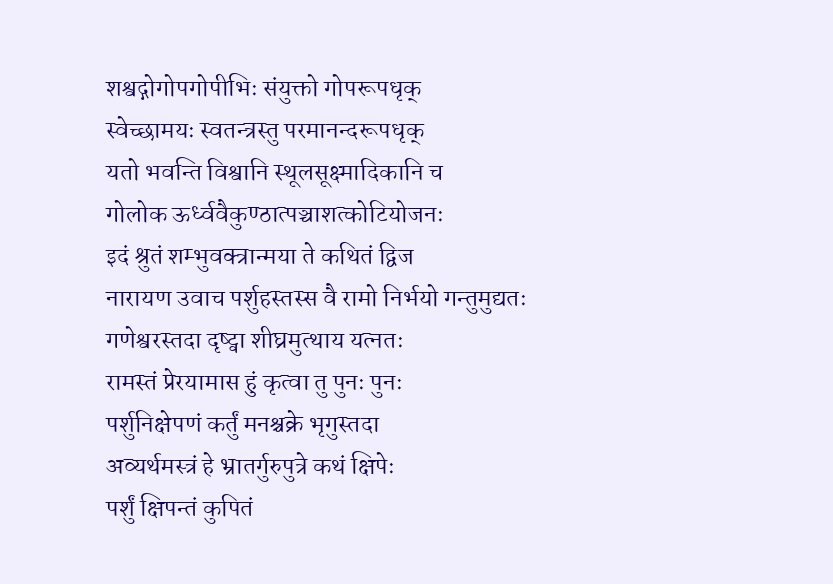शश्वद्गोगोपगोपीभिः संयुक्तो गोपरूपधृक्
स्वेच्छामयः स्वतन्त्रस्तु परमानन्दरूपधृक्
यतो भवन्ति विश्वानि स्थूलसूक्ष्मादिकानि च
गोलोक ऊर्ध्ववैकुण्ठात्पञ्चाशत्कोटियोजनः
इदं श्रुतं शम्भुवक्त्रान्मया ते कथितं द्विज
नारायण उवाच पर्शुहस्तस्स वै रामो निर्भयो गन्तुमुद्यतः
गणेश्वरस्तदा दृष्ट्वा शीघ्रमुत्थाय यत्नतः
रामस्तं प्रेरयामास हुं कृत्वा तु पुनः पुनः
पर्शुनिक्षेपणं कर्तुं मनश्चक्रे भृगुस्तदा
अव्यर्थमस्त्रं हे भ्रातर्गुरुपुत्रे कथं क्षिपेः
पर्शुं क्षिपन्तं कुपितं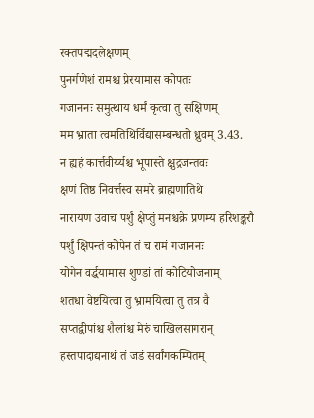रक्तपद्मदलेक्षणम्
पुनर्गणेशं रामश्च प्रेरयामास कोपतः
गजाननः समुत्थाय धर्मं कृत्वा तु सक्षिणम्
मम भ्राता त्वमतिथिर्विद्यासम्बन्धतो ध्रुवम् 3.43.
न ह्यहं कार्त्तवीर्य्यश्च भूपास्ते क्षुद्रजन्तवः
क्षणं तिष्ठ निवर्त्तस्व समरे ब्राह्मणातिथे
नारायण उवाच पर्शुं क्षेप्तुं मनश्चक्रे प्रणम्य हरिशङ्करौ
पर्शुं क्षिपन्तं कोपेन तं च रामं गजाननः
योगेन वर्द्धयामास शुण्डां तां कोटियोजनाम्
शतधा वेष्टयित्वा तु भ्रामयित्वा तु तत्र वै
सप्तद्वीपांश्च शैलांश्च मेरुं चाखिलसागरान्
हस्तपादाद्यनाथं तं जडं सर्वांगकम्पितम्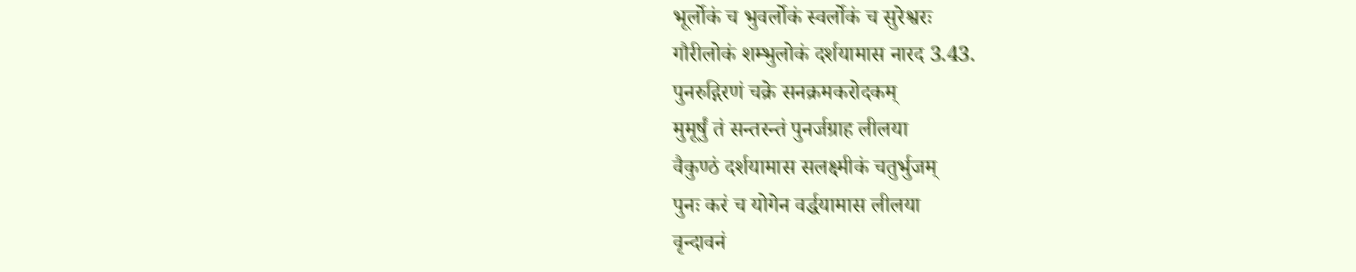भूर्लोकं च भुवर्लोकं स्वर्लोकं च सुरेश्वरः
गौरीलोकं शम्भुलोकं दर्शयामास नारद 3.43.
पुनरुद्गिरणं चक्रे सनक्रमकरोदकम्
मुमूर्षुं तं सन्तरन्तं पुनर्जग्राह लीलया
वैकुण्ठं दर्शयामास सलक्ष्मीकं चतुर्भुजम्
पुनः करं च योगेन वर्द्धयामास लीलया
वृन्दावनं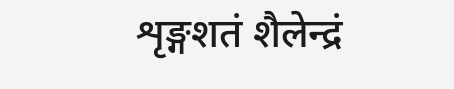शृङ्गशतं शैलेन्द्रं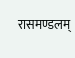रासमण्डलम्